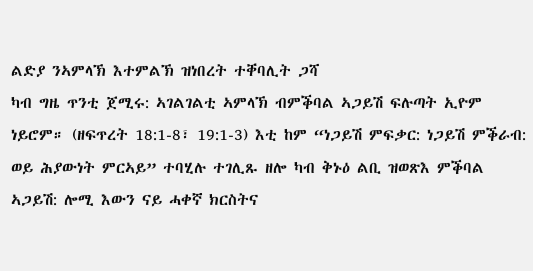ልድያ ንኣምላኽ እተምልኽ ዝነበረት ተቐባሊት ጋሻ
ካብ ግዜ ጥንቲ ጀሚሩ: ኣገልገልቲ ኣምላኽ ብምቕባል ኣጋይሽ ፍሉጣት ኢዮም ነይሮም። (ዘፍጥረት 18:1-8፣ 19:1-3) እቲ ከም “ነጋይሽ ምፍቃር: ነጋይሽ ምቕራብ: ወይ ሕያውነት ምርኣይ” ተባሂሉ ተገሊጹ ዘሎ ካብ ቅኑዕ ልቢ ዝወጽእ ምቕባል ኣጋይሽ: ሎሚ እውን ናይ ሓቀኛ ክርስትና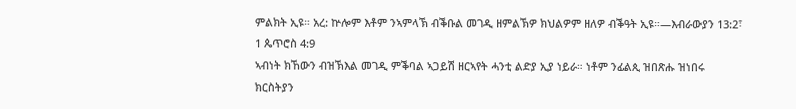ምልክት ኢዩ። አረ: ኵሎም እቶም ንኣምላኽ ብቕቡል መገዲ ዘምልኽዎ ክህልዎም ዘለዎ ብቕዓት ኢዩ።—እብራውያን 13:2፣ 1 ጴጥሮስ 4:9
ኣብነት ክኸውን ብዝኽእል መገዲ ምቕባል ኣጋይሽ ዘርኣየት ሓንቲ ልድያ ኢያ ነይራ። ነቶም ንፊልጲ ዝበጽሑ ዝነበሩ ክርስትያን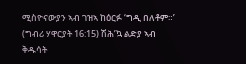ሚስዮናውያን ኣብ ገዝኣ ከዕርፉ ‘ግዲ በለቶም።’ (ግብሪ ሃዋርያት 16:15) ሽሕ’ኳ ልድያ ኣብ ቅዱሳት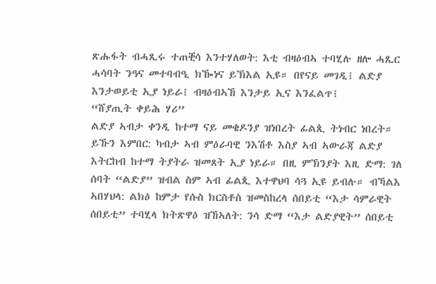ጽሑፋት ብሓጺሩ ተጠቒሳ እንተሃለወት: እቲ ብዛዕብኣ ተባሂሉ ዘሎ ሓጺር ሓሳባት ንዓና መተባብዒ ክዀነና ይኽእል ኢዩ። በየናይ መገዲ፧ ልድያ እንታወይቲ ኢያ ነይራ፧ ብዛዕብኣኸ እንታይ ኢና እንፈልጥ፧
“ሸያጢት ቀይሕ ሃሪ”
ልድያ ኣብታ ቀንዲ ከተማ ናይ መቄዶንያ ዝነበረት ፊልጲ ትነብር ነበረት። ይኹን እምበር: ካብታ ኣብ ምዕራባዊ ንእሽቶ እስያ ኣብ ኣውራጃ ልድያ እትርከብ ከተማ ትያትራ ዝመጸት ኢያ ነይራ። በዚ ምኽንያት እዚ ድማ: ገለ ሰባት “ልድያ” ዝብል ስም ኣብ ፊልጲ እተዋህባ ሳጓ ኢዩ ይብሉ። ብኻልእ ኣበሃህላ: ልክዕ ከምታ የሱስ ክርስቶስ ዝመስከረላ ሰበይቲ “እታ ሳምራዊት ሰበይቲ” ተባሂላ ክትጽዋዕ ዝኸኣለት: ንሳ ድማ “እታ ልድያዊት” ሰበይቲ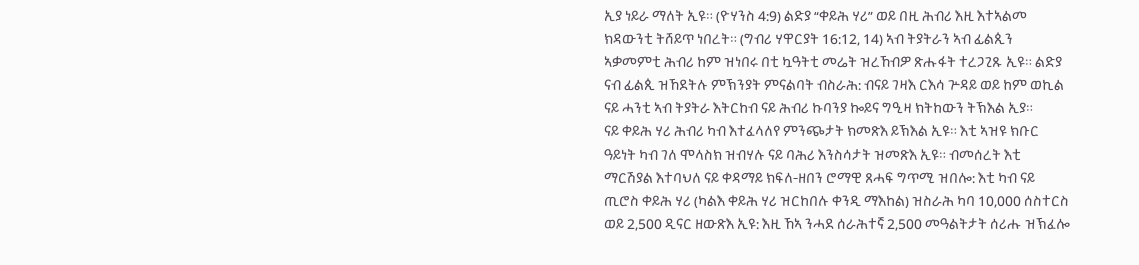ኢያ ነይራ ማለት ኢዩ። (ዮሃንስ 4:9) ልድያ “ቀይሕ ሃሪ” ወይ በዚ ሕብሪ እዚ እተኣልመ ክዳውንቲ ትሸይጥ ነበረት። (ግብሪ ሃዋርያት 16:12, 14) ኣብ ትያትራን ኣብ ፊልጲን ኣቃመምቲ ሕብሪ ከም ዝነበሩ በቲ ኳዓትቲ መሬት ዝረኸብዎ ጽሑፋት ተረጋጊጹ ኢዩ። ልድያ ናብ ፊልጲ ዝኸደትሉ ምኽንያት ምናልባት ብስራሕ: ብናይ ገዛእ ርእሳ ጕዳይ ወይ ከም ወኪል ናይ ሓንቲ ኣብ ትያትራ እትርከብ ናይ ሕብሪ ኩባንያ ኰይና ግዒዛ ክትከውን ትኽእል ኢያ።
ናይ ቀይሕ ሃሪ ሕብሪ ካብ እተፈላለየ ምንጭታት ክመጽእ ይኽእል ኢዩ። እቲ ኣዝዩ ክቡር ዓይነት ካብ ገለ ሞላስክ ዝብሃሉ ናይ ባሕሪ እንስሳታት ዝመጽእ ኢዩ። ብመሰረት እቲ ማርሽያል እተባህለ ናይ ቀዳማይ ክፍለ-ዘበን ሮማዊ ጸሓፍ ግጥሚ ዝበሎ: እቲ ካብ ናይ ጢሮስ ቀይሕ ሃሪ (ካልእ ቀይሕ ሃሪ ዝርከበሉ ቀንዲ ማእከል) ዝስራሕ ካባ 10,000 ሰስተርስ ወይ 2,500 ዲናር ዘውጽእ ኢዩ: እዚ ኸኣ ንሓደ ሰራሕተኛ 2,500 መዓልትታት ሰሪሑ ዝኽፈሎ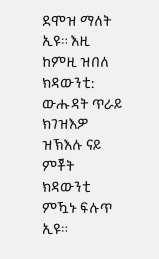ደሞዝ ማለት ኢዩ። እዚ ከምዚ ዝበለ ክዳውንቲ: ውሑዳት ጥራይ ክገዝእዎ ዝኽእሉ ናይ ምቾት ክዳውንቲ ምዃኑ ፍሉጥ ኢዩ።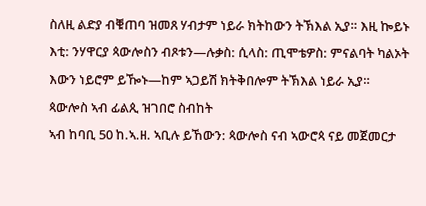ስለዚ ልድያ ብቑጠባ ዝመጸ ሃብታም ነይራ ክትከውን ትኽእል ኢያ። እዚ ኰይኑ እቲ: ንሃዋርያ ጳውሎስን ብጾቱን—ሉቃስ: ሲላስ: ጢሞቴዎስ: ምናልባት ካልኦት እውን ነይሮም ይዀኑ—ከም ኣጋይሽ ክትቅበሎም ትኽእል ነይራ ኢያ።
ጳውሎስ ኣብ ፊልጲ ዝገበሮ ስብከት
ኣብ ከባቢ 50 ከ.ኣ.ዘ. ኣቢሉ ይኸውን: ጳውሎስ ናብ ኣውሮጳ ናይ መጀመርታ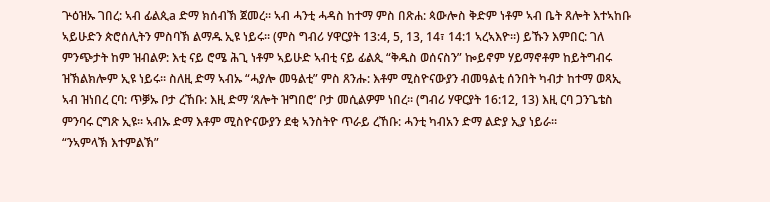ጕዕዝኡ ገበረ: ኣብ ፊልጲa ድማ ክሰብኽ ጀመረ። ኣብ ሓንቲ ሓዳስ ከተማ ምስ በጽሐ: ጳውሎስ ቅድም ነቶም ኣብ ቤት ጸሎት እተኣከቡ ኣይሁድን ጵሮሰሊትን ምስባኽ ልማዱ ኢዩ ነይሩ። (ምስ ግብሪ ሃዋርያት 13:4, 5, 13, 14፣ 14:1 ኣረኣእዮ።) ይኹን እምበር: ገለ ምንጭታት ከም ዝብልዎ: እቲ ናይ ሮሜ ሕጊ ነቶም ኣይሁድ ኣብቲ ናይ ፊልጲ “ቅዱስ ወሰናስን” ኰይኖም ሃይማኖቶም ከይትግብሩ ዝኽልክሎም ኢዩ ነይሩ። ስለዚ ድማ ኣብኡ “ሓያሎ መዓልቲ” ምስ ጸንሑ: እቶም ሚስዮናውያን ብመዓልቲ ሰንበት ካብታ ከተማ ወጻኢ ኣብ ዝነበረ ርባ: ጥቓኡ ቦታ ረኸቡ: እዚ ድማ ‘ጸሎት ዝግበሮ’ ቦታ መሲልዎም ነበረ። (ግብሪ ሃዋርያት 16:12, 13) እዚ ርባ ጋንጌቴስ ምንባሩ ርግጽ ኢዩ። ኣብኡ ድማ እቶም ሚስዮናውያን ደቂ ኣንስትዮ ጥራይ ረኸቡ: ሓንቲ ካብአን ድማ ልድያ ኢያ ነይራ።
“ንኣምላኽ እተምልኽ”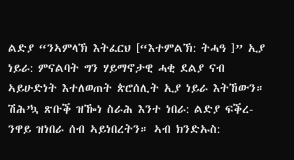ልድያ “ንኣምላኽ እትፈርህ [“እተምልኽ: ትሓዓ ]” ኢያ ነይራ: ምናልባት ግን ሃይማኖታዊ ሓቂ ደልያ ናብ ኣይሁድነት እተለወጠት ጵሮሰሊት ኢያ ነይራ እትኸውን። ሽሕ’ኳ ጽቡቕ ዝዀነ ስራሕ እንተ ነበራ: ልድያ ፍቕረ-ንዋይ ዝነበራ ሰብ ኣይነበረትን። ኣብ ክንድኡስ: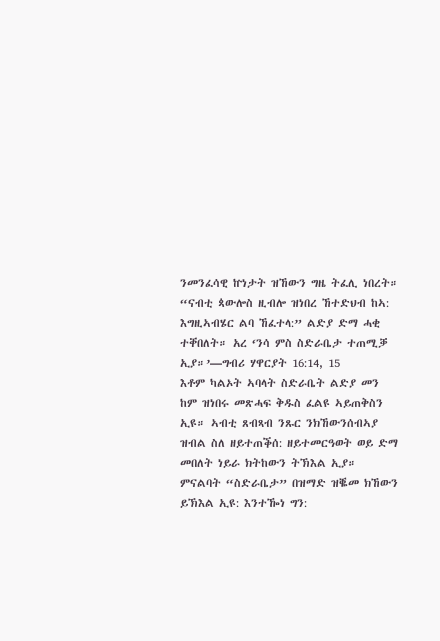ንመንፈሳዊ ኵነታት ዝኸውን ግዜ ትፈሊ ነበረት። “ናብቲ ጳውሎስ ዚብሎ ዝነበረ ኸተድህብ ከኣ: እግዚኣብሄር ልባ ኸፈተላ:” ልድያ ድማ ሓቂ ተቐበለት። አረ ‘ንሳ ምስ ስድራቤታ ተጠሚቓ ኢያ።’—ግብሪ ሃዋርያት 16:14, 15
እቶም ካልኦት ኣባላት ስድራቤት ልድያ መን ከም ዝነበሩ መጽሓፍ ቅዱስ ፈልዩ ኣይጠቅስን ኢዩ። ኣብቲ ጸብጻብ ንጹር ንክኸውንሰብኣያ ዝብል ስለ ዘይተጠቕሰ: ዘይተመርዓወት ወይ ድማ መበለት ነይራ ክትከውን ትኽእል ኢያ። ምናልባት “ስድራቤታ” በዝማድ ዝቘመ ክኸውን ይኽእል ኢዩ: እንተዀነ ግን: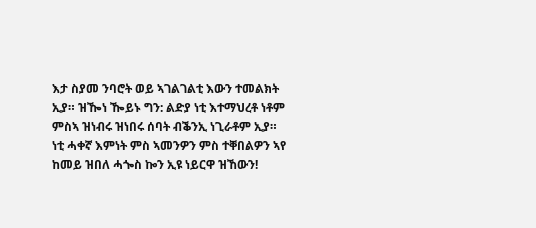እታ ስያመ ንባሮት ወይ ኣገልገልቲ እውን ተመልክት ኢያ። ዝዀነ ዀይኑ ግን: ልድያ ነቲ እተማህረቶ ነቶም ምስኣ ዝነብሩ ዝነበሩ ሰባት ብቕንኢ ነጊራቶም ኢያ። ነቲ ሓቀኛ እምነት ምስ ኣመንዎን ምስ ተቐበልዎን ኣየ ከመይ ዝበለ ሓጐስ ኰን ኢዩ ነይርዋ ዝኸውን!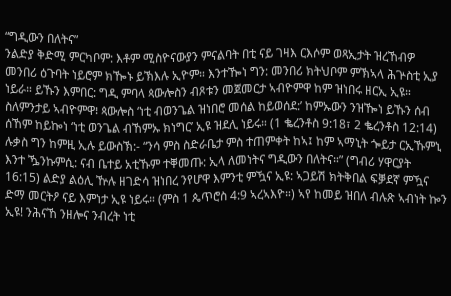“ግዲውን በለትና”
ንልድያ ቅድሚ ምርካቦም: እቶም ሚስዮናውያን ምናልባት በቲ ናይ ገዛእ ርእሶም ወጻኢታት ዝረኸብዎ መንበሪ ዕጉባት ነይሮም ክዀኑ ይኽእሉ ኢዮም። እንተዀነ ግን: መንበሪ ክትህቦም ምኽኣላ ሕጕስቲ ኢያ ነይራ። ይኹን እምበር: ግዲ ምባላ ጳውሎስን ብጾቱን መጀመርታ ኣብዮምዋ ከም ዝነበሩ ዘርኢ ኢዩ። ስለምንታይ ኣብዮምዋ፧ ጳውሎስ ‘ነቲ ብወንጌል ዝነበሮ መሰል ከይወሰደ:’ ከምኡውን ንዝዀነ ይኹን ሰብ ሰኸም ከይኰነ ‘ነቲ ወንጌል ብኸምኡ ክነግር’ ኢዩ ዝደሊ ነይሩ። (1 ቈረንቶስ 9:18፣ 2 ቈረንቶስ 12:14) ሉቃስ ግን ከምዚ ኢሉ ይውስኽ:- “ንሳ ምስ ስድራቤታ ምስ ተጠምቀት ከኣ፤ ከም ኣማኒት ጐይታ ርኢኹምኒ እንተ ዄንኩምሲ: ናብ ቤተይ አቲኹም ተቐመጡ: ኢላ ለመነትና ግዲውን በለትና።” (ግብሪ ሃዋርያት 16:15) ልድያ ልዕሊ ዅሉ ዘገድሳ ዝነበረ ንየሆዋ እምንቲ ምዃና ኢዩ: ኣጋይሽ ክትቅበል ፍቓደኛ ምዃና ድማ መርትዖ ናይ እምነታ ኢዩ ነይሩ። (ምስ 1 ጴጥሮስ 4:9 ኣረኣእዮ።) ኣየ ከመይ ዝበለ ብሉጽ ኣብነት ኰን ኢዩ! ንሕናኸ ንዘሎና ንብረት ነቲ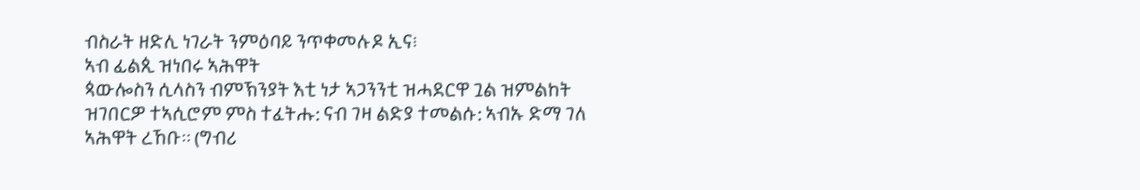ብስራት ዘድሊ ነገራት ንምዕባይ ንጥቀመሉዶ ኢና፧
ኣብ ፊልጲ ዝነበሩ ኣሕዋት
ጳውሎስን ሲላስን ብምኽንያት እቲ ነታ ኣጋንንቲ ዝሓደርዋ ጓል ዝምልከት ዝገበርዎ ተኣሲሮም ምስ ተፈትሑ: ናብ ገዛ ልድያ ተመልሱ: ኣብኡ ድማ ገለ ኣሕዋት ረኸቡ። (ግብሪ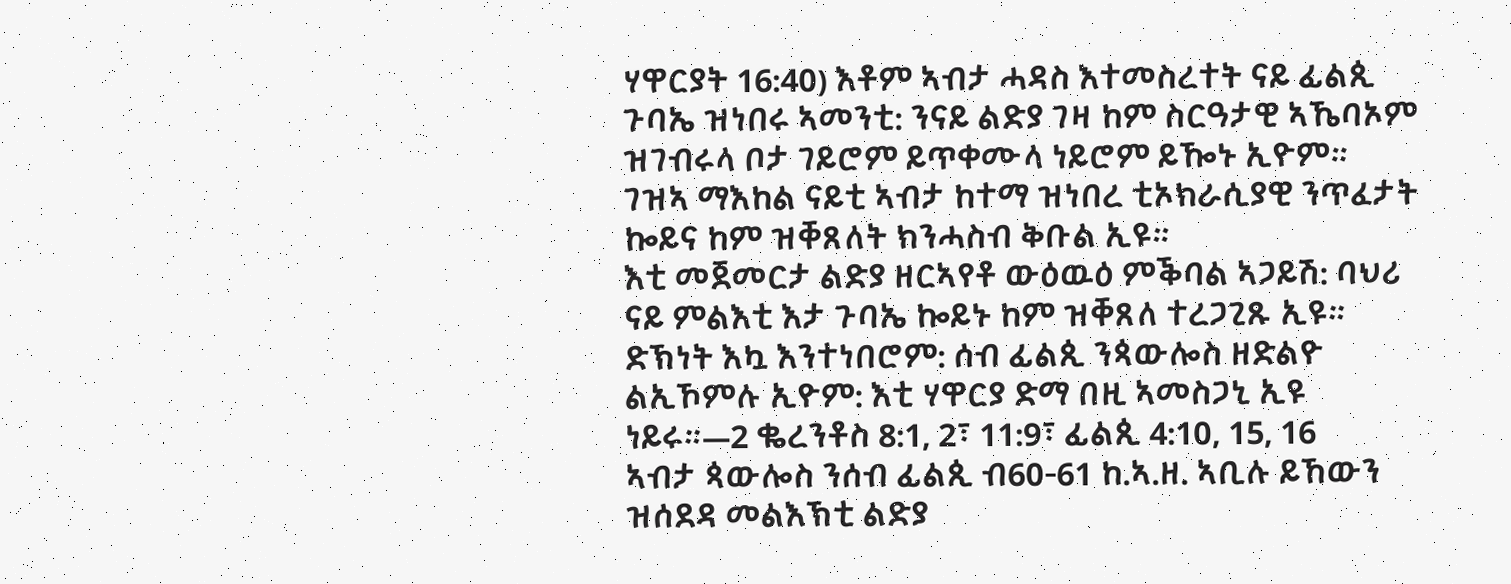ሃዋርያት 16:40) እቶም ኣብታ ሓዳስ እተመስረተት ናይ ፊልጲ ጉባኤ ዝነበሩ ኣመንቲ: ንናይ ልድያ ገዛ ከም ስርዓታዊ ኣኼባኦም ዝገብሩላ ቦታ ገይሮም ይጥቀሙላ ነይሮም ይዀኑ ኢዮም። ገዝኣ ማእከል ናይቲ ኣብታ ከተማ ዝነበረ ቲኦክራሲያዊ ንጥፈታት ኰይና ከም ዝቐጸለት ክንሓስብ ቅቡል ኢዩ።
እቲ መጀመርታ ልድያ ዘርኣየቶ ውዕዉዕ ምቕባል ኣጋይሽ: ባህሪ ናይ ምልእቲ እታ ጉባኤ ኰይኑ ከም ዝቐጸለ ተረጋጊጹ ኢዩ። ድኽነት እኳ እንተነበሮም: ሰብ ፊልጲ ንጳውሎስ ዘድልዮ ልኢኾምሉ ኢዮም: እቲ ሃዋርያ ድማ በዚ ኣመስጋኒ ኢዩ ነይሩ።—2 ቈረንቶስ 8:1, 2፣ 11:9፣ ፊልጲ 4:10, 15, 16
ኣብታ ጳውሎስ ንሰብ ፊልጲ ብ60-61 ከ.ኣ.ዘ. ኣቢሉ ይኸውን ዝሰደዳ መልእኽቲ ልድያ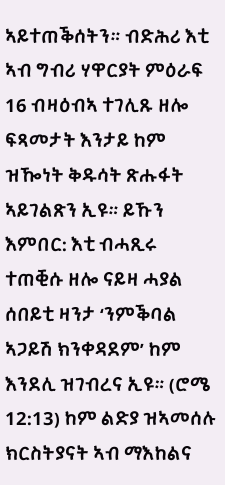ኣይተጠቕሰትን። ብድሕሪ እቲ ኣብ ግብሪ ሃዋርያት ምዕራፍ 16 ብዛዕብኣ ተገሊጹ ዘሎ ፍጻመታት እንታይ ከም ዝዀነት ቅዱሳት ጽሑፋት ኣይገልጽን ኢዩ። ይኹን እምበር: እቲ ብሓጺሩ ተጠቒሱ ዘሎ ናይዛ ሓያል ሰበይቲ ዛንታ ‘ንምቕባል ኣጋይሽ ክንቀዳደም’ ከም እንደሊ ዝገብረና ኢዩ። (ሮሜ 12:13) ከም ልድያ ዝኣመሰሉ ክርስትያናት ኣብ ማእከልና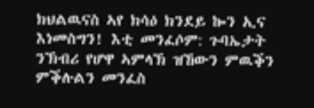ክህልዉናስ ኣየ ክሳዕ ክንደይ ኰን ኢና እነመስግን! እቲ መንፈሶም: ጉባኤታት ንኽብሪ የሆዋ ኣምላኽ ዝኸውን ምዉቕን ምቕሉልን መንፈስ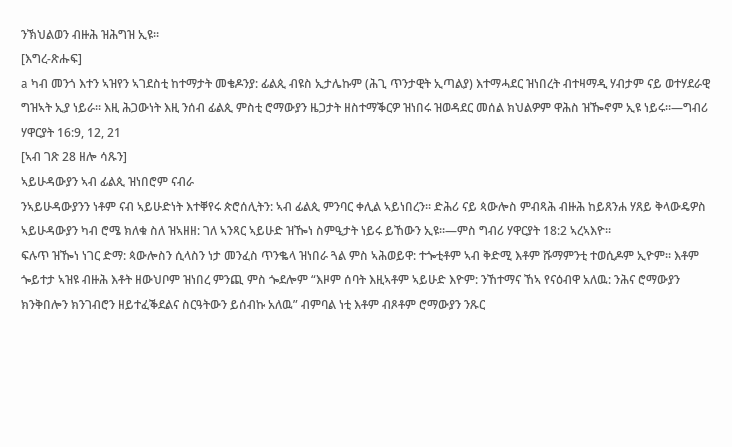ንኽህልወን ብዙሕ ዝሕግዝ ኢዩ።
[እግረ-ጽሑፍ]
a ካብ መንጎ እተን ኣዝየን ኣገደስቲ ከተማታት መቄዶንያ: ፊልጲ ብዩስ ኢታሌኩም (ሕጊ ጥንታዊት ኢጣልያ) እተማሓደር ዝነበረት ብተዛማዲ ሃብታም ናይ ወተሃደራዊ ግዝኣት ኢያ ነይራ። እዚ ሕጋውነት እዚ ንሰብ ፊልጲ ምስቲ ሮማውያን ዜጋታት ዘስተማቕርዎ ዝነበሩ ዝወዳደር መሰል ክህልዎም ዋሕስ ዝዀኖም ኢዩ ነይሩ።—ግብሪ ሃዋርያት 16:9, 12, 21
[ኣብ ገጽ 28 ዘሎ ሳጹን]
ኣይሁዳውያን ኣብ ፊልጲ ዝነበሮም ናብራ
ንኣይሁዳውያንን ነቶም ናብ ኣይሁድነት እተቐየሩ ጵሮሰሊትን: ኣብ ፊልጲ ምንባር ቀሊል ኣይነበረን። ድሕሪ ናይ ጳውሎስ ምብጻሕ ብዙሕ ከይጸንሐ ሃጸይ ቅላውዴዎስ ኣይሁዳውያን ካብ ሮሜ ክለቁ ስለ ዝኣዘዘ: ገለ ኣንጻር ኣይሁድ ዝዀነ ስምዒታት ነይሩ ይኸውን ኢዩ።—ምስ ግብሪ ሃዋርያት 18:2 ኣረኣእዮ።
ፍሉጥ ዝዀነ ነገር ድማ: ጳውሎስን ሲላስን ነታ መንፈስ ጥንቈላ ዝነበራ ጓል ምስ ኣሕወይዋ: ተጐቲቶም ኣብ ቅድሚ እቶም ሹማምንቲ ተወሲዶም ኢዮም። እቶም ጐይተታ ኣዝዩ ብዙሕ እቶት ዘውህቦም ዝነበረ ምንጪ ምስ ጐደሎም “እዞም ሰባት እዚኣቶም ኣይሁድ እዮም: ንኸተማና ኸኣ የናዕብዋ አለዉ: ንሕና ሮማውያን ክንቅበሎን ክንገብሮን ዘይተፈቕደልና ስርዓትውን ይሰብኩ አለዉ” ብምባል ነቲ እቶም ብጾቶም ሮማውያን ንጹር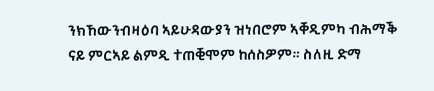ንክኸውንብዛዕባ ኣይሁዳውያን ዝነበሮም ኣቐዲምካ ብሕማቕ ናይ ምርኣይ ልምዲ ተጠቒሞም ከሰስዎም። ስለዚ ድማ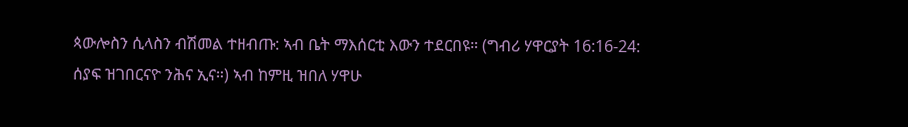ጳውሎስን ሲላስን ብሽመል ተዘብጡ: ኣብ ቤት ማእሰርቲ እውን ተደርበዩ። (ግብሪ ሃዋርያት 16:16-24: ሰያፍ ዝገበርናዮ ንሕና ኢና።) ኣብ ከምዚ ዝበለ ሃዋሁ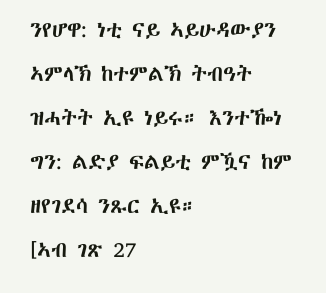ንየሆዋ: ነቲ ናይ ኣይሁዳውያን ኣምላኽ ከተምልኽ ትብዓት ዝሓትት ኢዩ ነይሩ። እንተዀነ ግን: ልድያ ፍልይቲ ምዃና ከም ዘየገደሳ ንጹር ኢዩ።
[ኣብ ገጽ 27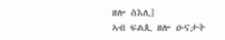ዘሎ ስእሊ]
ኣብ ፍልጲ ዘሎ ዑናታት